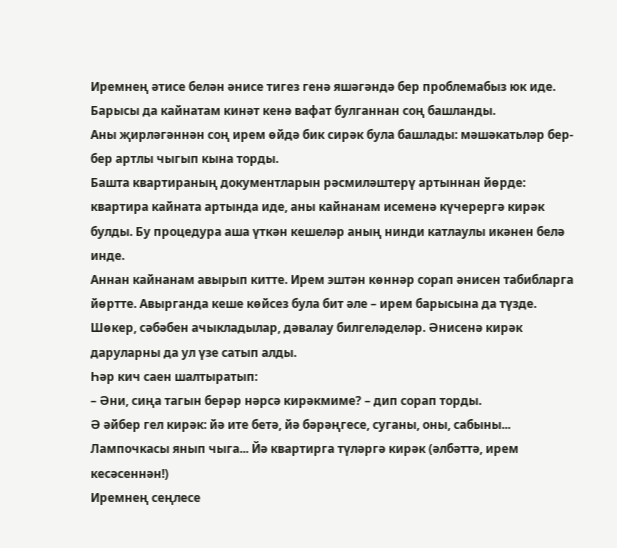Иремнең әтисе белән әнисе тигез генә яшәгәндә бер проблемабыз юк иде. Барысы да кайнатам кинәт кенә вафат булганнан соң башланды.
Аны җирләгәннән соң ирем өйдә бик сирәк була башлады: мәшәкатьләр бер-бер артлы чыгып кына торды.
Башта квартираның документларын рәсмиләштерү артыннан йөрде: квартира кайната артында иде, аны кайнанам исеменә күчерергә кирәк булды. Бу процедура аша үткән кешеләр аның нинди катлаулы икәнен белә инде.
Аннан кайнанам авырып китте. Ирем эштән көннәр сорап әнисен табибларга йөртте. Авырганда кеше көйсез була бит әле – ирем барысына да түзде. Шөкер, сәбәбен ачыкладылар, дәвалау билгеләделәр. Әнисенә кирәк даруларны да ул үзе сатып алды.
Һәр кич саен шалтыратып:
– Әни, сиңа тагын берәр нәрсә кирәкмиме? – дип сорап торды.
Ә әйбер гел кирәк: йә ите бетә, йә бәрәңгесе, суганы, оны, сабыны... Лампочкасы янып чыга... Йә квартирга түләргә кирәк (әлбәттә, ирем кесәсеннән!)
Иремнең сеңлесе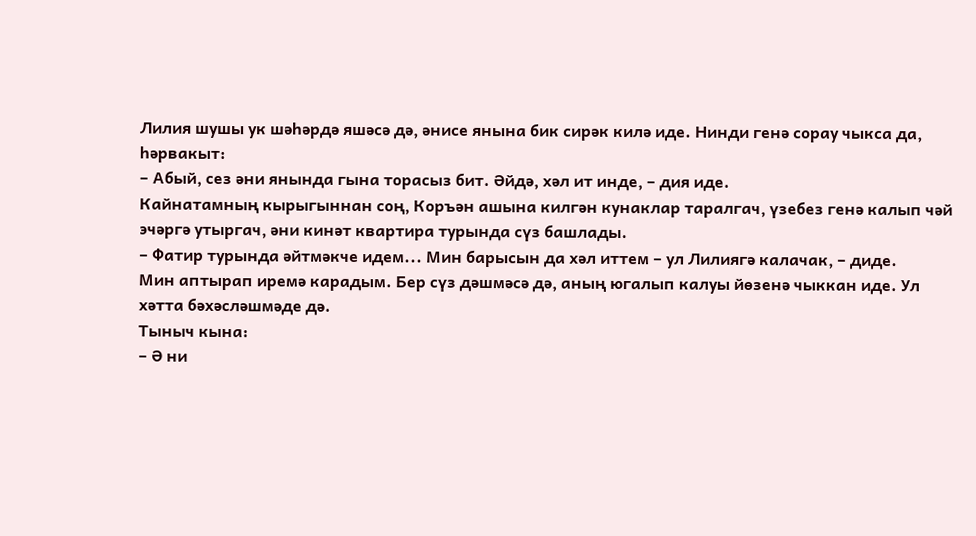Лилия шушы ук шәһәрдә яшәсә дә, әнисе янына бик сирәк килә иде. Нинди генә сорау чыкса да, һәрвакыт:
– Абый, сез әни янында гына торасыз бит. Әйдә, хәл ит инде, – дия иде.
Кайнатамның кырыгыннан соң, Коръән ашына килгән кунаклар таралгач, үзебез генә калып чәй эчәргә утыргач, әни кинәт квартира турында сүз башлады.
– Фатир турында әйтмәкче идем... Мин барысын да хәл иттем – ул Лилиягә калачак, – диде.
Мин аптырап иремә карадым. Бер сүз дәшмәсә дә, аның югалып калуы йөзенә чыккан иде. Ул хәтта бәхәсләшмәде дә.
Тыныч кына:
– Ә ни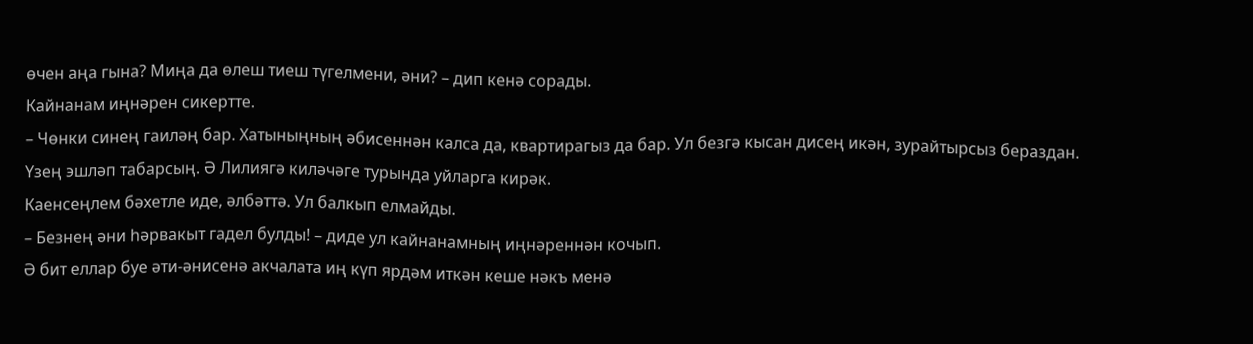өчен аңа гына? Миңа да өлеш тиеш түгелмени, әни? – дип кенә сорады.
Кайнанам иңнәрен сикертте.
– Чөнки синең гаиләң бар. Хатыныңның әбисеннән калса да, квартирагыз да бар. Ул безгә кысан дисең икән, зурайтырсыз бераздан. Үзең эшләп табарсың. Ә Лилиягә киләчәге турында уйларга кирәк.
Каенсеңлем бәхетле иде, әлбәттә. Ул балкып елмайды.
– Безнең әни һәрвакыт гадел булды! – диде ул кайнанамның иңнәреннән кочып.
Ә бит еллар буе әти-әнисенә акчалата иң күп ярдәм иткән кеше нәкъ менә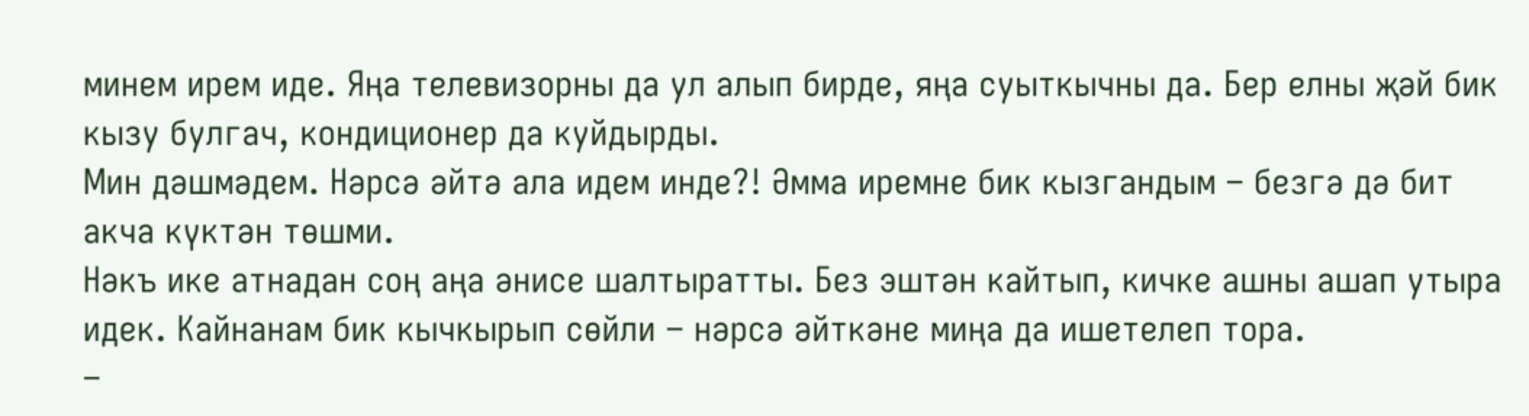минем ирем иде. Яңа телевизорны да ул алып бирде, яңа суыткычны да. Бер елны җәй бик кызу булгач, кондиционер да куйдырды.
Мин дәшмәдем. Нәрсә әйтә ала идем инде?! Әмма иремне бик кызгандым – безгә дә бит акча күктән төшми.
Нәкъ ике атнадан соң аңа әнисе шалтыратты. Без эштән кайтып, кичке ашны ашап утыра идек. Кайнанам бик кычкырып сөйли – нәрсә әйткәне миңа да ишетелеп тора.
–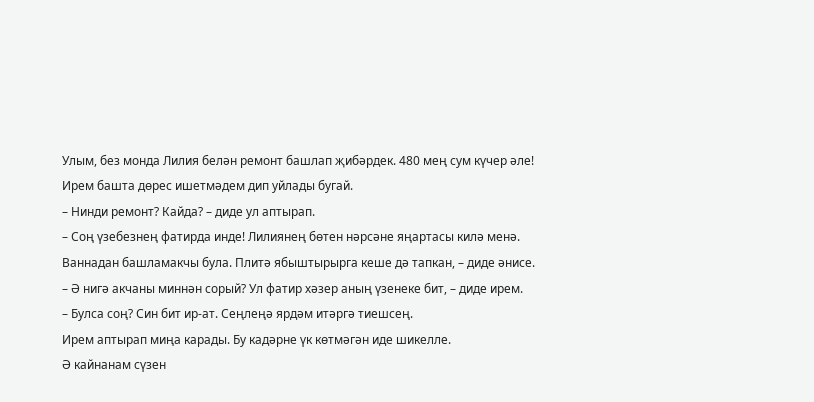Улым, без монда Лилия белән ремонт башлап җибәрдек. 480 мең сум күчер әле!
Ирем башта дөрес ишетмәдем дип уйлады бугай.
– Нинди ремонт? Кайда? – диде ул аптырап.
– Соң үзебезнең фатирда инде! Лилиянең бөтен нәрсәне яңартасы килә менә. Ваннадан башламакчы була. Плитә ябыштырырга кеше дә тапкан, – диде әнисе.
– Ә нигә акчаны миннән сорый? Ул фатир хәзер аның үзенеке бит, – диде ирем.
– Булса соң? Син бит ир-ат. Сеңлеңә ярдәм итәргә тиешсең.
Ирем аптырап миңа карады. Бу кадәрне үк көтмәгән иде шикелле.
Ә кайнанам сүзен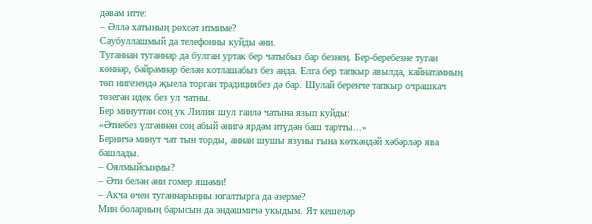дәвам итте:
– Әллә хатының рөхсәт итмиме?
Саубуллашмый да телефонны куйды әни.
Туганнан туганнар да булган уртак бер чатыбыз бар безнең. Бер-беребезне туган көннәр, бәйрәмнәр белән котлашабыз без анда. Елга бер тапкыр авылда, кайнатамның төп нигезендә җыела торган традициябез дә бар. Шулай беренче тапкыр очрашкач төзегән идек без ул чатны.
Бер минуттан соң ук Лилия шул гаилә чатына язып куйды:
«Әтиебез үлгәннән соң абый әнигә ярдәм итүдән баш тартты...»
Берничә минут чат тын торды, аннан шушы язуны гына көткәндәй хәбәрләр ява башлады.
– Оялмыйсыңмы?
– Әти белән әни гомер яшәми!
– Акча өчен туганнарыңны югалтырга да әзерме?
Мин боларның барысын да эндәшмичә укыдым. Ят кешеләр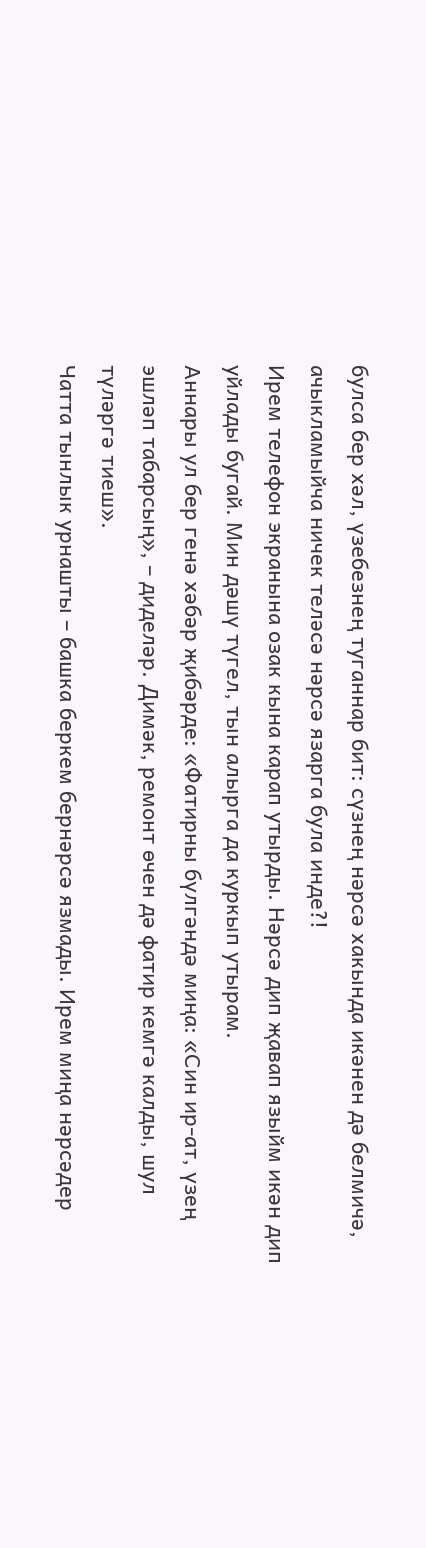булса бер хәл, үзебезнең туганнар бит: сүзнең нәрсә хакында икәнен дә белмичә, ачыкламыйча ничек теләсә нәрсә язарга була инде?!
Ирем телефон экранына озак кына карап утырды. Нәрсә дип җавап языйм икән дип уйлады бугай. Мин дәшү түгел, тын алырга да куркып утырам.
Аннары ул бер генә хәбәр җибәрде: «Фатирны бүлгәндә миңа: «Син ир-ат, үзең эшләп табарсың», – диделәр. Димәк, ремонт өчен дә фатир кемгә калды, шул түләргә тиеш».
Чатта тынлык урнашты – башка беркем бернәрсә язмады. Ирем миңа нәрсәдер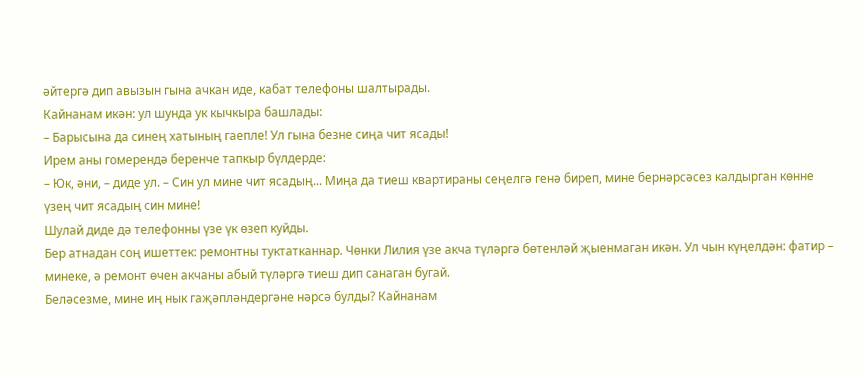әйтергә дип авызын гына ачкан иде, кабат телефоны шалтырады.
Кайнанам икән: ул шунда ук кычкыра башлады:
– Барысына да синең хатының гаепле! Ул гына безне сиңа чит ясады!
Ирем аны гомерендә беренче тапкыр бүлдерде:
– Юк, әни, – диде ул. – Син ул мине чит ясадың... Миңа да тиеш квартираны сеңелгә генә биреп, мине бернәрсәсез калдырган көнне үзең чит ясадың син мине!
Шулай диде дә телефонны үзе үк өзеп куйды.
Бер атнадан соң ишеттек: ремонтны туктатканнар. Чөнки Лилия үзе акча түләргә бөтенләй җыенмаган икән. Ул чын күңелдән: фатир – минеке, ә ремонт өчен акчаны абый түләргә тиеш дип санаган бугай.
Беләсезме, мине иң нык гаҗәпләндергәне нәрсә булды? Кайнанам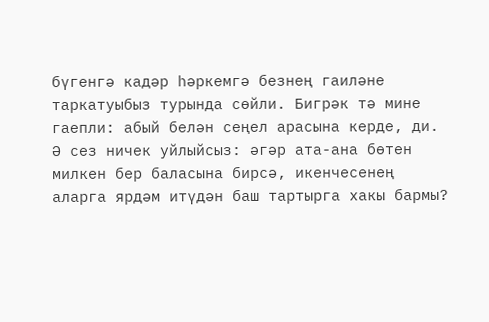бүгенгә кадәр һәркемгә безнең гаиләне таркатуыбыз турында сөйли. Бигрәк тә мине гаепли: абый белән сеңел арасына керде, ди.
Ә сез ничек уйлыйсыз: әгәр ата-ана бөтен милкен бер баласына бирсә, икенчесенең аларга ярдәм итүдән баш тартырга хакы бармы?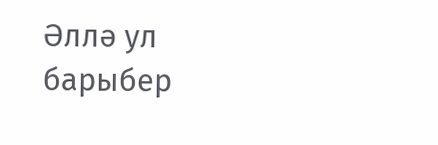Әллә ул барыбер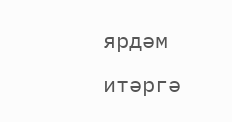ярдәм итәргә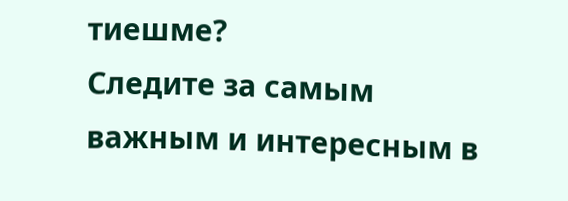тиешме?
Следите за самым важным и интересным в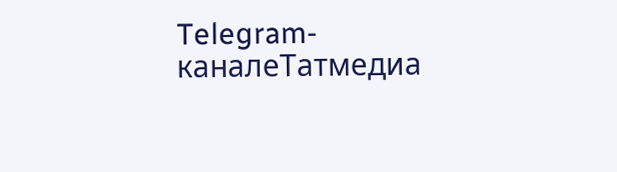Telegram-каналеТатмедиа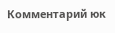Комментарий юк